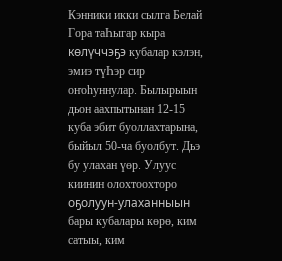Кэнники икки сылга Белай Гора таҺыгар кыра көлүччэҕэ кубалар кэлэн, эмиэ түҺэр сир оҥоһуннулар. Былырыын дьон аахпытынан 12-15 куба эбит буоллахтарына, быйыл 50-ча буолбут. Дьэ бу улахан үөр. Улуус киинин олохтоохторо оҕолуун-улаханныын бары кубалары көрө, ким сатыы, ким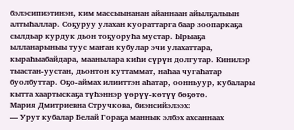бэлэсипиэтинэн, ким массыынанан айаннаан айылҕалыын алтыҺаллар. Соҕуруу улахан куораттарга баар зоопаркаҕа сылдьар курдук дьон тоҕуоруҺа мустар. Ырыаҕа ылланарыныы туус маҥан кубулар эчи улахаттара, кыраҺыабайдара, маанылара киҺи сүрүн долгутар. Кинилэр тыастан-уустан, дьонтон куттаммат, наҺаа чугаҺатар буолбуттар. Оҕо-аймах илииттэн аҺатар, оонньуур, кубалары кытта хаартыскаҕа түҺэннэр үөрүү-көтүү бөҕөтө.
Мария Дмитриевна Стручкова, биэнсийэлээх:
— Урут кубалар Белай Гораҕа маннык элбэх ахсаннаах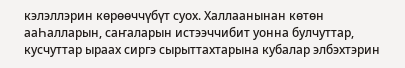кэлэллэрин көрөөччүбүт суох. Халлаанынан көтөн ааҺалларын, саҥаларын истээччибит уонна булчуттар, кусчуттар ыраах сиргэ сырыттахтарына кубалар элбэхтэрин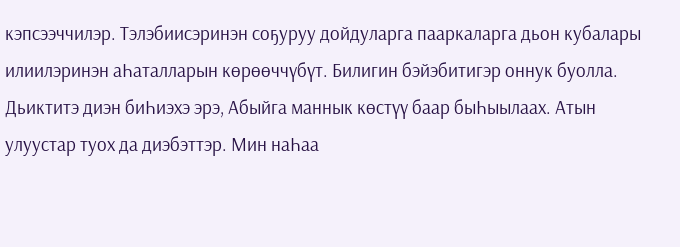кэпсээччилэр. Тэлэбиисэринэн соҕуруу дойдуларга пааркаларга дьон кубалары илиилэринэн аҺаталларын көрөөччүбүт. Билигин бэйэбитигэр оннук буолла. Дьиктитэ диэн биҺиэхэ эрэ, Абыйга маннык көстүү баар быҺыылаах. Атын улуустар туох да диэбэттэр. Мин наҺаа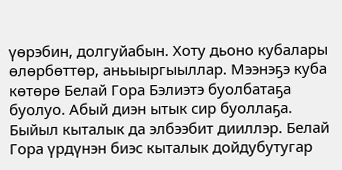үөрэбин, долгуйабын. Хоту дьоно кубалары өлөрбөттөр, аньыыргыыллар. Мээнэҕэ куба көтөрө Белай Гора Бэлиэтэ буолбатаҕа буолуо. Абый диэн ытык сир буоллаҕа. Быйыл кыталык да элбээбит дииллэр. Белай Гора үрдүнэн биэс кыталык дойдубутугар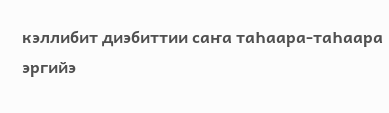кэллибит диэбиттии саҥа таҺаара-таҺаара эргийэ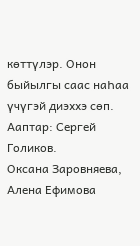көттүлэр. Онон быйылгы саас наҺаа үчүгэй диэххэ сөп.
Ааптар: Сергей Голиков.
Оксана Заровняева, Алена Ефимова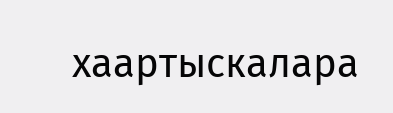хаартыскалара